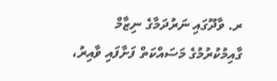ރ. ވާދޫގައި ނަރުދަމާގެ ނިޒާމް ގާއިމުކުރުމުގެ މަސައްކަތް ފަށާފައި ވާއިރު،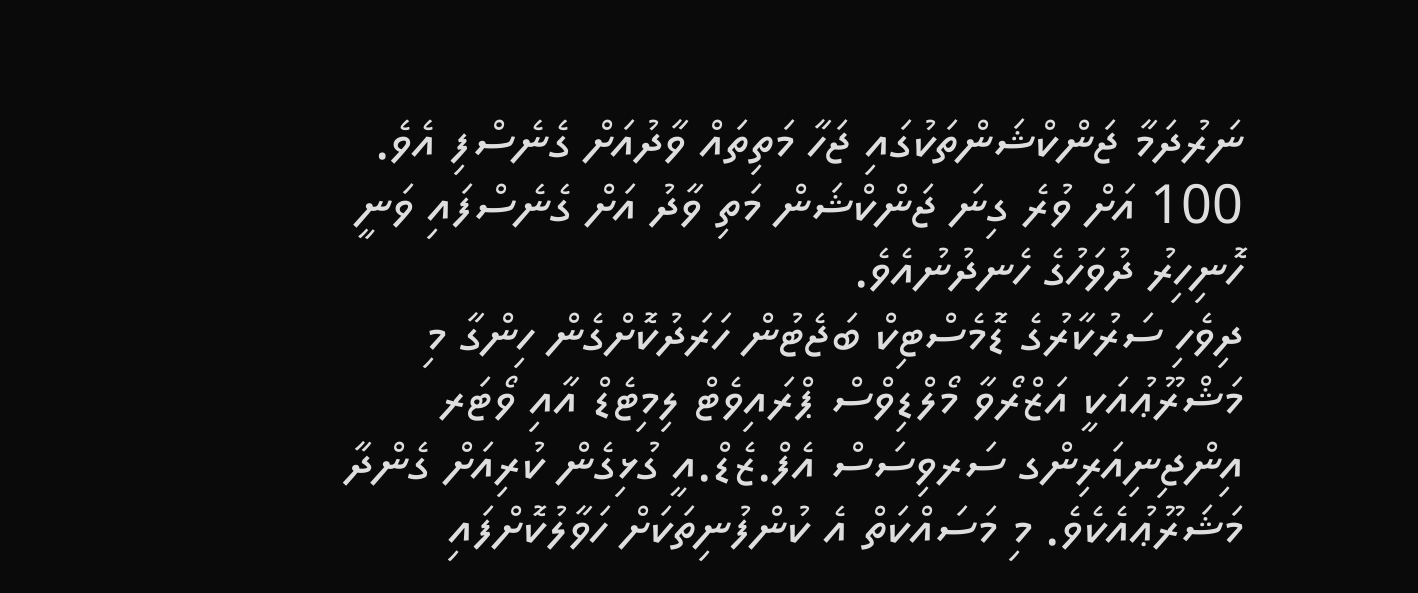ނަރުދަމާ ޖަންކްޝަންތަކުގައި ޖަހާ މަތިތައް ވާދުއަށް ގެނެސްފި އެވެ.
100 އަށް ވުރެ ގިނަ ޖަންކްޝަން މަތި ވާދު އަށް ގެނެސްފައި ވަނީ ހޮނިހިރު ދުވަހުގެ ހެނދުނުއެވެ.
ދިވެހި ސަރުކާރުގެ ޑޮމެސްޓިކް ބަޖެޓުން ހަރަދުކޮށްގެން ހިންގާ މި މަޝްރޫޢުއަކީ އަޒްރޯވާ މޯލްޑިވްސް ޕްރައިވެޓް ލިމިޓެޑް އާއި ވޯޓަރ އިންޖިނިއަރިންގ ސަރވިސަސް އެފް.ޒެޑް.އީ ގުޅިގެން ކުރިއަށް ގެންދާ މަޝަރޫޢުއެކެވެ. މި މަސައްކަތް އެ ކުންފުނިތަކަށް ހަވާލުކޮށްފައި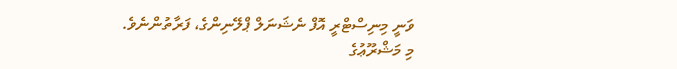ވަނީ މިނިސްޓްރީ އޮފް ނެޝަނަލް ޕްލޭނިންގެ، ފަރާތުންނެވެ.
މި މަޝްރޫޢުގެ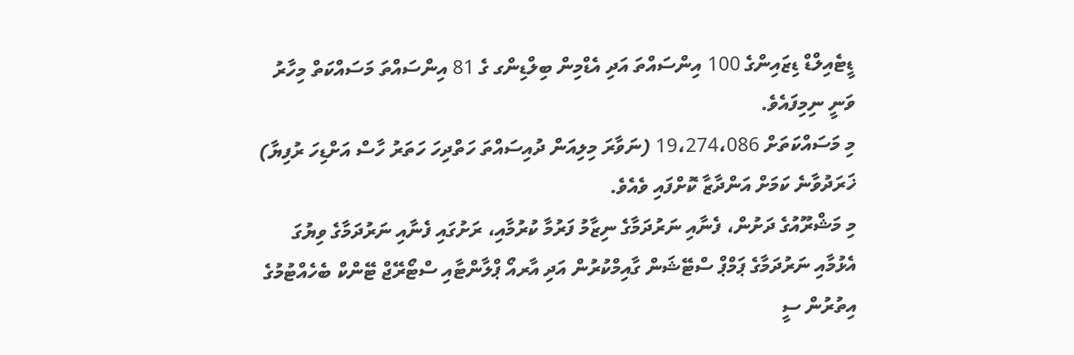ޑީޓެއިލްޑް ޑިޒައިންގެ 100 އިންސައްތަ އަދި އެޑްމިން ބިލްޑިންގ ގެ 81 އިންސައްތަ މަސައްކަތް މިހާރު ވަނީ ނިމިފައެވެ.
މި މަސައްކަތަށް 19،274،086 (ނަވާރަ މިލިއަން ދުއިސައްތަ ހަތްދިހަ ހަތަރު ހާސް އަށްޑިހަ ރުފިޔާ) ޚަރަދުވާނެ ކަމަށް އަންދާޒާ ކޮށްފައި ވެއެވެ.
މި މަޝްރޫއުގެ ދަށުން، ފެނާއި ނަރުދަމާގެ ނިޒާމު ފަރުމާ ކުރުމާއި، ރަށުގައި ފެނާއި ނަރުދަމާގެ ވިޔުގަ އެޅުމާއި ނަރުދަމާގެ ޕަމްޕް ސްޓޭޝަން ގާއިމްކުރުން އަދި އާރއޯ ޕްލާންޓާއި ސްޓޯރޭޖް ޓޭންކް ބެހެއްޓުމުގެ އިތުރުން ސީ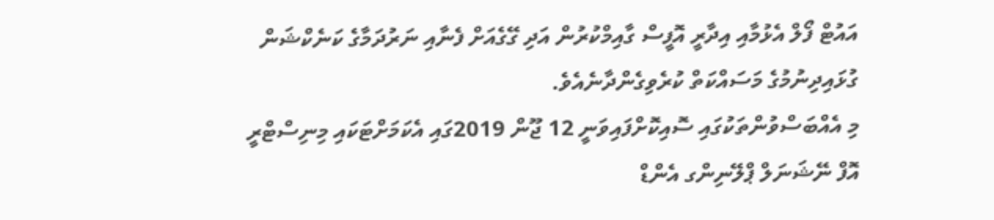އައުޓް ފޯލް އެޅުމާއި އިދާރީ އޮފީސް ގާއިމްކުރުން އަދި ގޭގެއަށް ފެނާއި ނަރުދަމާގެ ކަނެކްޝަން ގުޅައިދިނުމުގެ މަސައްކަތް ކުރެވިގެންދާނެއެވެ.
މި އެއްބަސްވުންތަކުގައި ސޮއިކޮށްފައިވަނީ 12 ޖޫން 2019ގައި އެކަމަށްޓަކައި މިނިސްޓްރީ އޮފް ނޭޝަނަލް ޕްލޭނިންގ އެންޑް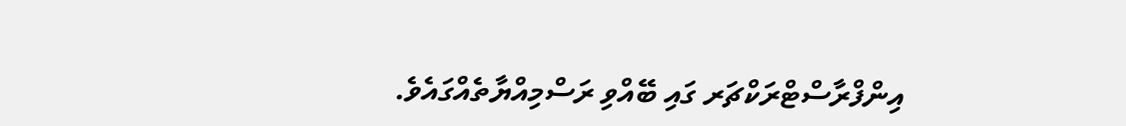އިންފްރާސްޓްރަކްޗަރ ގައި ބޭއްވި ރަސްމިއްޔާތެއްގައެވެ.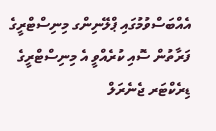އެއްބަސްވުމުގައި ޕްލޭނިންގ މިނިސްޓްރީގެ ފަރާތުން ސޮއި ކުރެއްވީ އެ މިނިސްޓްރީގެ ޑިރެކްޓަރ ޖެނެރަލް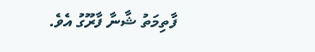ފާތިމަތު ޝާނާ ފާރޫގު އެވެ.